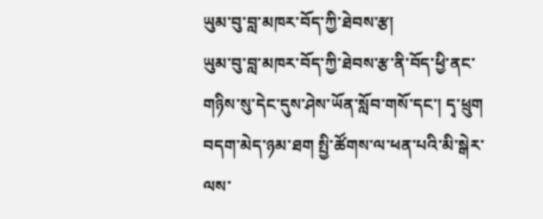ཡུམ་བུ་བླ་མཁར་བོད་ཀྱི་ཐེབས་རྩ།
ཡུམ་བུ་བླ་མཁར་བོད་ཀྱི་ཐེབས་རྩ་ནི་བོད་ཕྱི་ནང་གཉིས་སུ་དེང་དུས་ཤེས་ཡོན་སློབ་གསོ་དང་། དྭ་ཕྲུག བདག་མེད་ཉམ་ཐག སྤྱི་ཚོགས་ལ་ཕན་པའི་མི་སྒེར་ལས་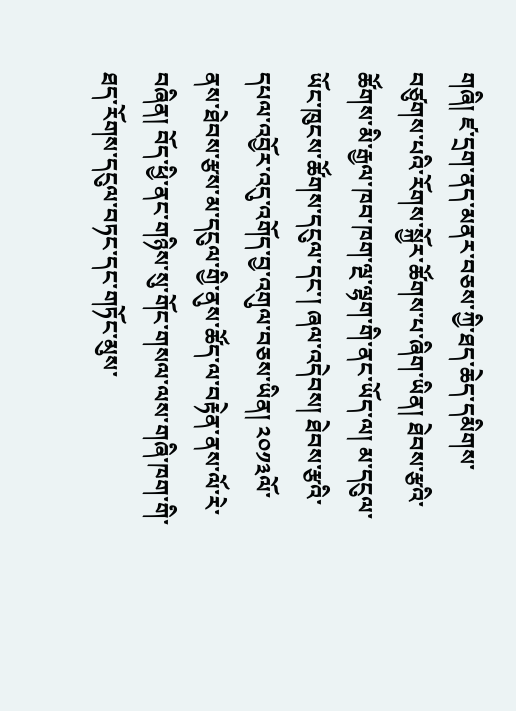གཞི། ཛ་དྲག་ནད་མནར་བཅས་ཀྱི་ཐད་ཆེད་དམིགས་བཙུགས་པའི་རོགས་སྐྱོར་ཚོགས་པ་ཞིག་ཡིན། ཐེབས་རྩའི་ཚོགས་མི་རྒྱལ་ཁབ་ཁག་ལྔ་ལྷག་གི་ནང་ཡོད་ལ། མ་དངུལ་ཡོང་ཁུངས་ཚོགས་དངུལ་དང་། ཞལ་འདེབས། ཐེབས་རྩའི་དཔལ་འབྱོར་འདུ་འགོད་བྱ་འགུལ་བཅས་ཡིན། ༢༠༡༣ལོ་ནས་ཐེབས་རྩས་མ་དངུལ་གྱི་ནུས་ཚོད་ལ་བརྟེན་ནས་ལོ་རེ་བཞིན། བོད་ཕྱི་ནང་གཉིས་སུ་གོང་གསལ་ལས་གཞི་ཁག་གི་ཐད་རོགས་དངུལ་བཏང་དང་གཏོང་མུས་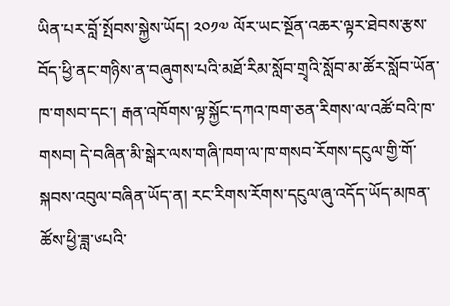ཡིན་པར་བློ་སྤོབས་སྐྱེས་ཡོད། ༢༠༡༧ ལོར་ཡང་སྔོན་འཆར་ལྟར་ཐེབས་རྩས་བོད་ཕྱི་ནང་གཉིས་ན་བཞུགས་པའི་མཐོ་རིམ་སློབ་གྲྭའི་སློབ་མ་ཚོར་སློབ་ཡོན་ཁ་གསབ་དང་། རྒན་འཁོགས་ལྟ་སྐྱོང་དཀའ་ཁག་ཅན་རིགས་ལ་འཚོ་བའི་ཁ་གསབ། དེ་བཞིན་མི་སྒེར་ལས་གཞི་ཁག་ལ་ཁ་གསབ་རོགས་དངུལ་གྱི་གོ་སྐབས་འབུལ་བཞིན་ཡོད་ན། རང་རིགས་རོགས་དངུལ་ཞུ་འདོད་ཡོད་མཁན་ཚོས་ཕྱི་ཟླ་༦པའི་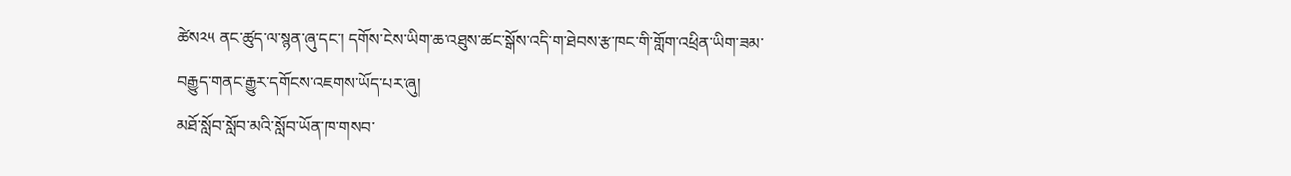ཚེས༢༥ ནང་ཚུད་ལ་སྙན་ཞུ་དང་། དགོས་ངེས་ཡིག་ཆ་འཐུས་ཚང་སྒོས་འདི་ག་ཐེབས་རྩ་ཁང་གི་གློག་འཕྲིན་ཡིག་ཟམ་བརྒྱུད་གནང་རྒྱུར་དགོངས་འཇགས་ཡོད་པར་ཞུ།
མཐོ་སློབ་སློབ་མའི་སློབ་ཡོན་ཁ་གསབ་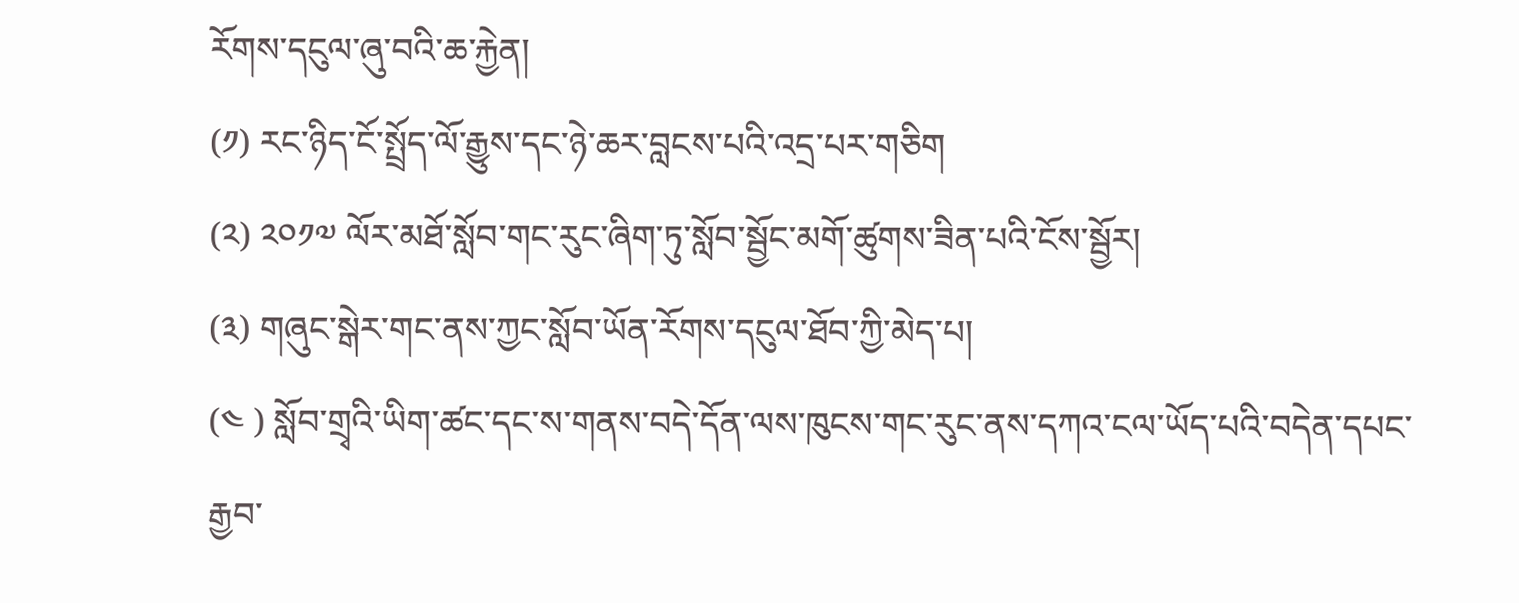རོགས་དངུལ་ཞུ་བའི་ཆ་རྐྱེན།
(༡) རང་ཉིད་ངོ་སྤྲོད་ལོ་རྒྱུས་དང་ཉེ་ཆར་བླངས་པའི་འདྲ་པར་གཅིག
(༢) ༢༠༡༧ ལོར་མཐོ་སློབ་གང་རུང་ཞིག་ཏུ་སློབ་སྦྱོང་མགོ་ཚུགས་ཟིན་པའི་ངོས་སྦྱོར།
(༣) གཞུང་སྒེར་གང་ནས་ཀྱང་སློབ་ཡོན་རོགས་དངུལ་ཐོབ་ཀྱི་མེད་པ།
(༤ ) སློབ་གྲྭའི་ཡིག་ཚང་དང་ས་གནས་བདེ་དོན་ལས་ཁུངས་གང་རུང་ནས་དཀའ་ངལ་ཡོད་པའི་བདེན་དཔང་རྒྱབ་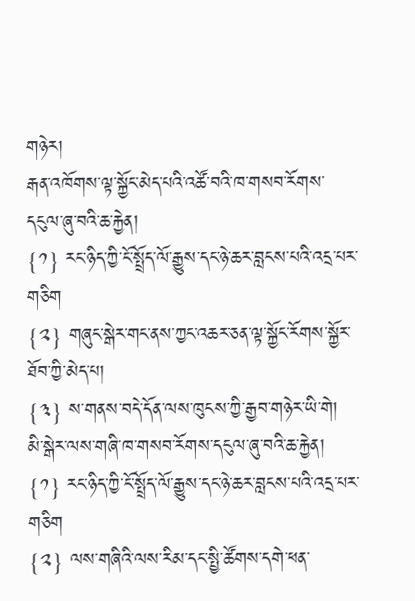གཉེར།
རྒན་འཁོགས་ལྟ་སྐྱོང་མེད་པའི་འཚོ་བའི་ཁ་གསབ་རོགས་དངུལ་ཞུ་བའི་ཆ་རྐྱེན།
{༡} རང་ཉིད་ཀྱི་ངོ་སྤྲོད་ལོ་རྒྱུས་དང་ཉེ་ཆར་བླངས་པའི་འདྲ་པར་གཅིག
{༢} གཞུང་སྒེར་གང་ནས་ཀྱང་འཆར་ཅན་ལྟ་སྐྱོང་རོགས་སྐྱོར་ཐོབ་ཀྱི་མེད་པ།
{༣} ས་གནས་བདེ་དོན་ལས་ཁུངས་ཀྱི་རྒྱབ་གཉེར་ཡི་གེ།
མི་སྒེར་ལས་གཞི་ཁ་གསབ་རོགས་དངུལ་ཞུ་བའི་ཆ་རྐྱེན།
{༡} རང་ཉིད་ཀྱི་ངོ་སྤྲོད་ལོ་རྒྱུས་དང་ཉེ་ཆར་བླངས་པའི་འདྲ་པར་གཅིག
{༢} ལས་གཞིའི་ལས་རིམ་དང་སྤྱི་ཚོགས་དགེ་ཕན་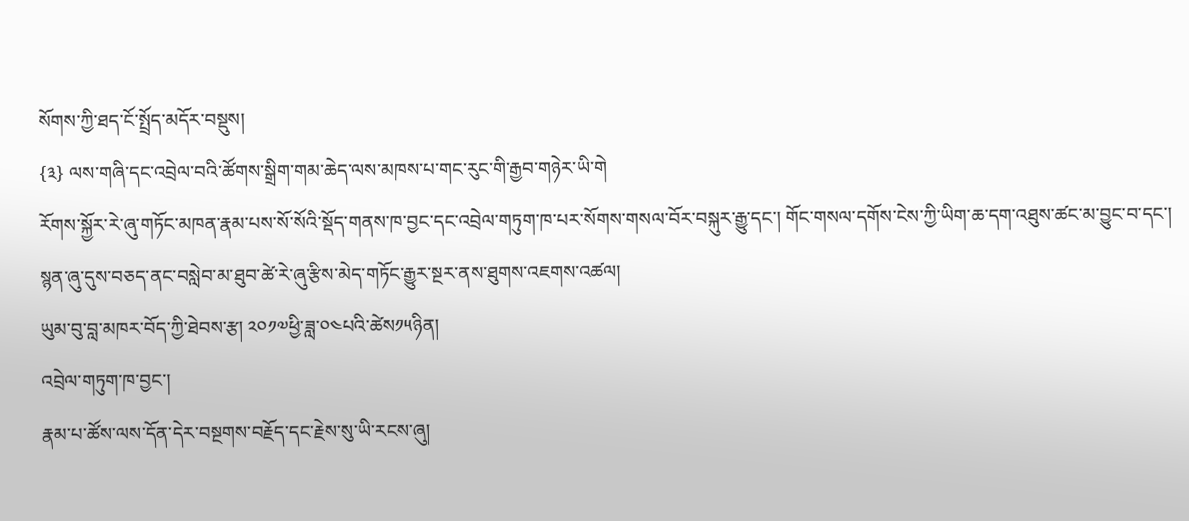སོགས་ཀྱི་ཐད་ངོ་སྤྲོད་མདོར་བསྡུས།
{༣} ལས་གཞི་དང་འབྲེལ་བའི་ཚོགས་སྒྲིག་གམ་ཆེད་ལས་མཁས་པ་གང་རུང་གི་རྒྱབ་གཉེར་ཡི་གེ
རོགས་སྐྱོར་རེ་ཞུ་གཏོང་མཁན་རྣམ་པས་སོ་སོའི་སྡོད་གནས་ཁ་བྱང་དང་འབྲེལ་གཏུག་ཁ་པར་སོགས་གསལ་བོར་བསྐུར་རྒྱུ་དང་། གོང་གསལ་དགོས་ངེས་ཀྱི་ཡིག་ཆ་དག་འཐུས་ཚང་མ་བྱུང་བ་དང་། སྙན་ཞུ་དུས་བཅད་ནང་བསླེབ་མ་ཐུབ་ཚེ་རེ་ཞུ་རྩིས་མེད་གཏོང་རྒྱུར་སྔར་ནས་ཐུགས་འཇགས་འཚལ།
ཡུམ་བུ་བླ་མཁར་བོད་ཀྱི་ཐེབས་རྩ། ༢༠༡༧ཕྱི་ཟླ་༠༤པའི་ཚེས༡༥ཉིན།
འབྲེལ་གཏུག་ཁ་བྱང་།
རྣམ་པ་ཚོས་ལས་དོན་དེར་བསྔགས་བརྗོད་དང་རྗེས་སུ་ཡི་རངས་ཞུ།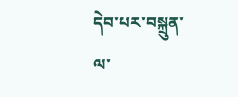དེབ་པར་བསྐྲུན་ལ་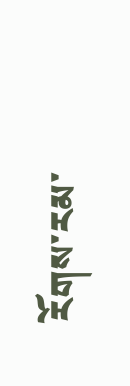རོགས་རམ་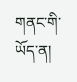གནང་གི་ཡོད་ན།